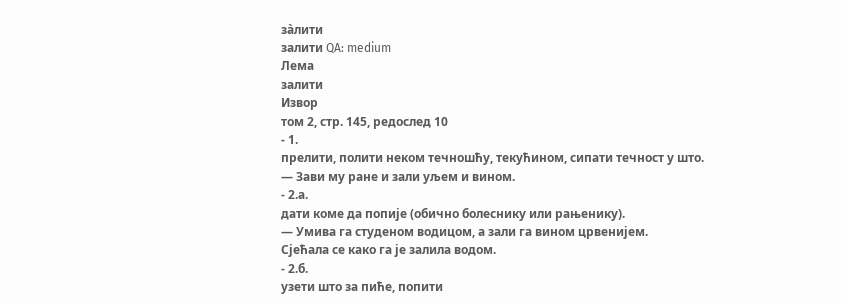за̀лити
залити QA: medium
Лема
залити
Извор
том 2, стр. 145, редослед 10
- 1.
прелити, полити неком течношћу, текућином, сипати течност у што.
— Зави му ране и зали уљем и вином.
- 2.а.
дати коме да попије (обично болеснику или рањенику).
— Умива га студеном водицом, а зали га вином црвенијем.
Сјећала се како га је залила водом.
- 2.б.
узети што за пиће, попити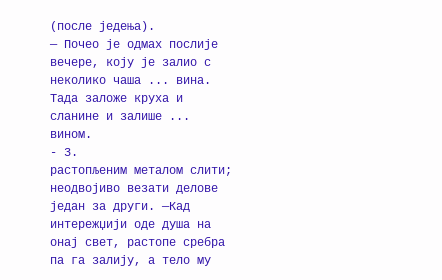(после једења).
— Почео је одмах послије вечере, коју је залио с неколико чаша ... вина.
Тада заложе круха и сланине и залише ... вином.
- 3.
растопљеним металом слити; неодвојиво везати делове један за други. —Кад интережџији оде душа на онај свет, растопе сребра па га залију, а тело му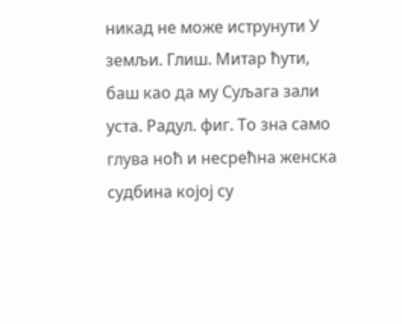никад не може иструнути У земљи. Глиш. Митар ћути, баш као да му Суљага зали уста. Радул. фиг. То зна само глува ноћ и несрећна женска судбина којој су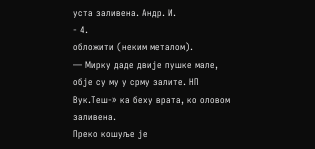уста заливена. Андр. И.
- 4.
обложити (неким металом).
— Мирку даде двије пушке мале, обје су му у срму залите. НП Вук.Теш-» ка беху врата, ко оловом заливена.
Преко кошуље је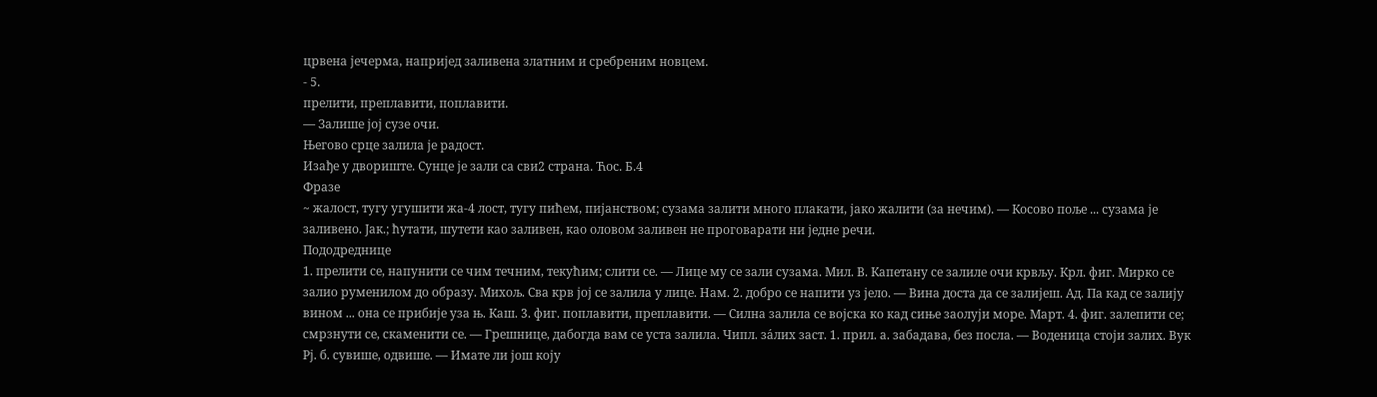црвена јечерма, напријед заливена златним и сребреним новцем.
- 5.
прелити, преплавити, поплавити.
— Залише јој сузе очи.
Његово срце залила је радост.
Изађе у двориште. Сунце је зали са сви2 страна. Ћос. Б.4
Фразе
~ жалост, тугу угушити жа-4 лост, тугу пићем, пијанством; сузама залити много плакати, јако жалити (за нечим). — Косово поље ... сузама је заливено. Јак.; ћутати, шутети као заливен, као оловом заливен не проговарати ни једне речи.
Пододреднице
1. прелити се, напунити се чим течним, текућим; слити се. — Лице му се зали сузама. Мил. В. Капетану се залиле очи крвљу. Крл. фиг. Мирко се залио руменилом до образу. Михољ. Сва крв јој се залила у лице. Нам. 2. добро се напити уз јело. — Вина доста да се залијеш. Ад. Па кад се залију вином ... она се прибије уза њ. Каш. 3. фиг. поплавити, преплавити. — Силна залила се војска ко кад сиње заолуји море. Март. 4. фиг. залепити се; смрзнути се, скаменити се. — Грешнице, дабогда вам се уста залила. Чипл. за́лих заст. 1. прил. а. забадава, без посла. — Воденица стоји залих. Вук Рј. б. сувише, одвише. — Имате ли још коју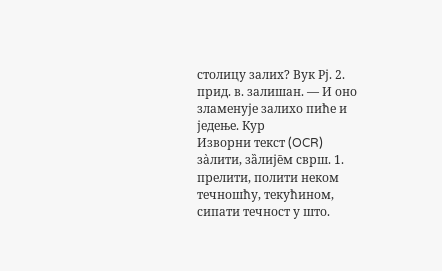столицу залих? Вук Рј. 2. прид. в. залишан. — И оно зламенује залихо пиће и једење. Кур
Изворни текст (OCR)
за̀лити, за̏лије̄м сврш. 1. прелити, полити неком течношћу, текућином, сипати течност у што.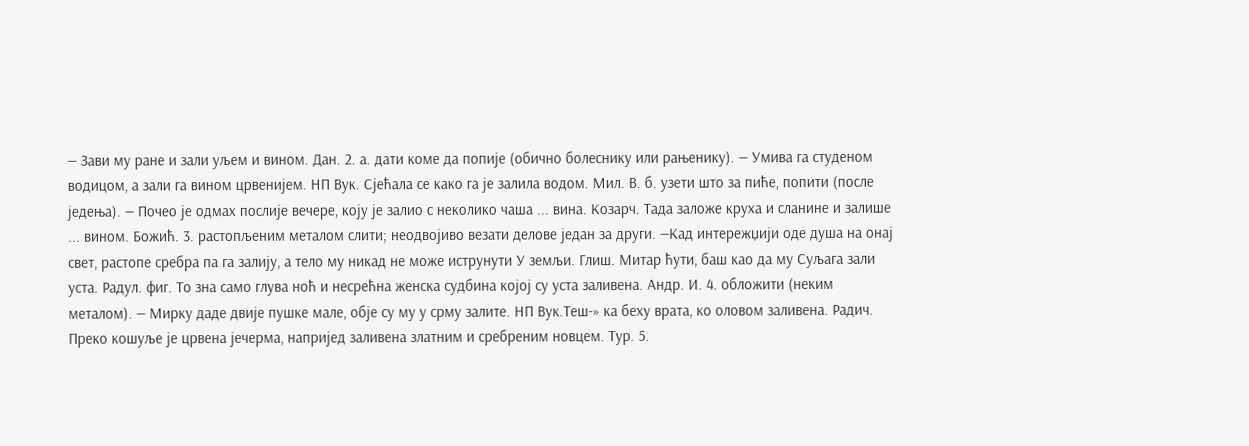— Зави му ране и зали уљем и вином. Дан. 2. а. дати коме да попије (обично болеснику или рањенику). — Умива га студеном водицом, а зали га вином црвенијем. НП Вук. Сјећала се како га је залила водом. Мил. В. б. узети што за пиће, попити (после једења). — Почео је одмах послије вечере, коју је залио с неколико чаша ... вина. Козарч. Тада заложе круха и сланине и залише ... вином. Божић. 3. растопљеним металом слити; неодвојиво везати делове један за други. —Кад интережџији оде душа на онај свет, растопе сребра па га залију, а тело му никад не може иструнути У земљи. Глиш. Митар ћути, баш као да му Суљага зали уста. Радул. фиг. То зна само глува ноћ и несрећна женска судбина којој су уста заливена. Андр. И. 4. обложити (неким металом). — Мирку даде двије пушке мале, обје су му у срму залите. НП Вук.Теш-» ка беху врата, ко оловом заливена. Радич. Преко кошуље је црвена јечерма, напријед заливена златним и сребреним новцем. Тур. 5.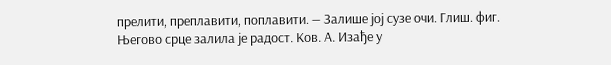прелити, преплавити, поплавити. — Залише јој сузе очи. Глиш. фиг. Његово срце залила је радост. Ков. А. Изађе у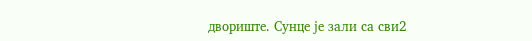двориште. Сунце је зали са сви2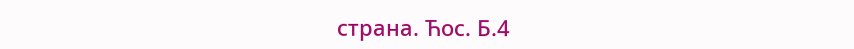страна. Ћос. Б.4